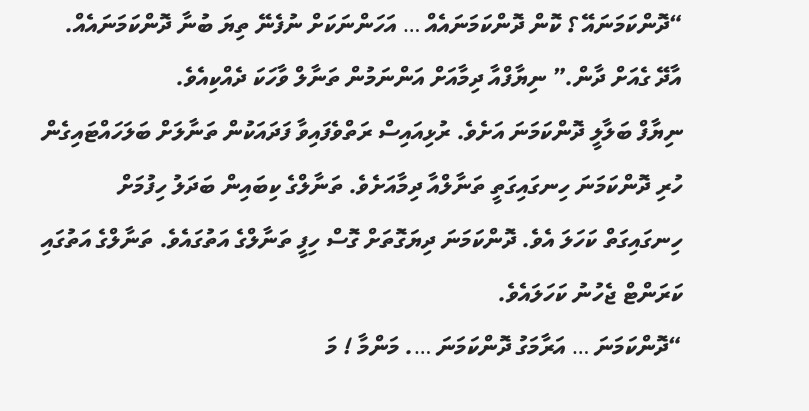“ދޮންކަމަނައޭ ؟ ކޮން ދޮންކަމަނައެއް … އަހަންނަކަށް ނުފެނޭ ތިޔަ ބުނާ ދޮންކަމަނައެއް. އާދޭ ގެއަށް ދާން.” ނިޔާފްއާ ދިމާއަށް އަންނަމުން ތަނާލް ވާހަކަ ދެއްކިއެވެ.
ނިޔާފް ބަލާލީ ދޮންކަމަނަ އަށެވެ. ރުޅިއައިސް ރަތްވެފައިވާ ފަދައަކުން ތަނާލަށް ބަލަހައްޓައިގެން ހުރި ދޮންކަމަނަ ހިނގައިގަތީ ތަނާލްއާ ދިމާއަށެވެ. ތަނާލްގެ ކިބައިން ބަދަލު ހިފުމަށް ހިނގައިގަތް ކަހަލަ އެވެ. ދޮންކަމަނަ ދިޔަގޮތަށް ގޮސް ހިފީ ތަނާލްގެ އަތުގައެވެ. ތަނާލްގެ އަތުގައި ކަރަންޓް ޖެހުނު ކަހަލައެވެ.
“ދޮންކަމަނަ … އަރާމަގު ދޮންކަމަނަ …. މަންމާ ! މަ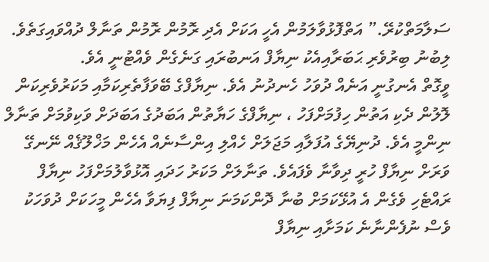ސަލާމަތްކުރޭ.” އަތްފޮޅުވާލަމުން އެހީ އަކަށް އެދި ރޮމުން ރޮމުން ތަނާލް ދުއްވައިގަތެވެ.
ލިބުނު ބިރުވެރި ޙަބަރާއިއެކު ނިޔާފް އަނބުރައި ގަނެގެން ވެއްޓުނީ އެވެ.
ވީގޮތް އެނގުނީ އަނެއް ދުވަހު ހެނދުނު އެވެ. ނިޔާފްގެ ބޭވަފާތެރިކަމާއި މަކަރުވެރިކަން ލޮލުން ދެކި އަތުން ހިފުމަށްފަހު ، ނިޔާފްގެ ހަޔާތުން އަބަދުގެ އަބަދަށް ވަކިވުމަށް ތަނާލް ނިންމީ އެވެ. ދުނިޔޭގެ އުފަލާއި މަޖަލަށް ހެއްލި އިންސާނެއް އެހެން މަޚްލޫޤެއް ނޭނގޭ ވަރަށް ނިޔާފް ހުރީ ދިވާނާ ވެފައެވެ. ތަނާލަށް މަކަރު ހަދައި އޮޅުވާލުމަށްފަހު ނިޔާފް ރައްޓެހި ވެގެން އެ އުޅޭކަމަށް ބުނާ ދޮންކަމަނަ ނިޔާފް ފިޔަވާ އެހެން މީހަކަށް ދުވަހަކު ވެސް ނުފެންނާނެ ކަމަށާއި ނިޔާފް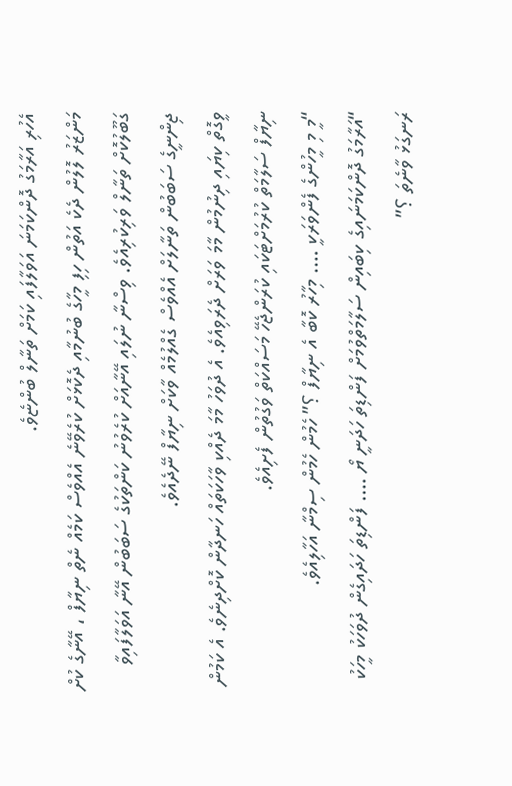އެހުރި އަރާމަގު ދޮންކަމަނަ އަވަލާފައި ކަމަށް ތަނާލް ބުންޏެވެ.
މަންޒަރު ލޮލުން ދެކެ އަތުން ހިފި މީހާގެ ބުނުމާއި ދެކޮޅަށް ކުރެވޭނެ އެއްވެސް ކަމެއް ނެތް ނިޔާފް ، އޭނާގެ ކުށް ގަބޫލުކޮށް ތަނާލް ވަރިކުރިއެވެ. ވިސްނާ ނުލައި އޭނާއަށް ކުރެވުނު ކަންތަކުގެ ސަބަބުން އޭނާ އަވަލާފައިވާ ޖިންނީގެ ސަބަބުން ތަނާލަށް އެއްވެސް ގެއްލުމެއް ވާކަށް ނިޔާފް ނޭދެއެވެ.
ވީގޮތް ކިޔައި ދިނުމުން މާމަ ވަރަށް ދެރަވިއެވެ. އެ ދުވަހު މާމަ ދެއްކި ވާހަކަތައް ހަނދާން ކޮށްދިނެވެ. އެ ކަމުން ނިޔާފް ސަލާމަތް ކުރުމަށްޓަކައި ކުރަންޖެހޭ މަސައްކަތް ވަގުތުން ފެށިއެވެ.
“މީ މި މީހުންގެ ފެންވަރަކީ …. މިހާރު ކޮބާ އެ ނިޔާފް ؟” ހެމުން ހެމުން ސިމްނާ އަހާލިއެވެ.
“އަރާމަގު ދޮންކަމަނައިގެ ކިބައިން ސަލާމަތްވުމަށް ފަންޑިތަ ހަދަނީ ޔޯ …. ފަންޑިތަ ހަދައިގެން ދުވަހަކު މީހަކު ރަނގަޅު ވާނެތަ ؟”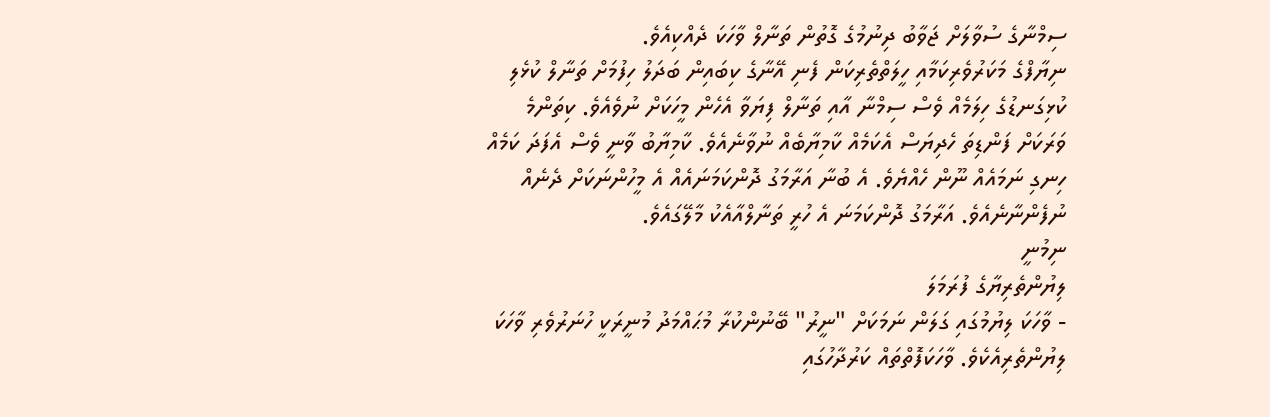ސިމްނާގެ ސުވާލަށް ޖަވާބު ދިނުމުގެ ގޮތުން ތަނާލް ވާހަކަ ދެއްކިއެވެ.
ނިޔާފްގެ މަކަރުވެރިކަމާއި ހީލަތްތެރިކަން ފެނި އޭނާގެ ކިބައިން ބަދަލު ހިފުމަށް ތަނާލް ކުޅެލި ކުޅިގަނޑުގެ ހިލަމެއް ވެސް ސިމްނާ އާއި ތަނާލް ފިޔަވާ އެހެން މީހަކަށް ނުވެއެވެ. ކިތަންމެ ވަރަކަށް ފަންޑިތަ ހެދިޔަސް އެކަމެއް ކާމިޔާބެއް ނުވާނެއެވެ. ކާމިޔާބު ވާނީ ވެސް އެފަދަ ކަމެއް ހިނގި ނަމައެއް ނޫން ހެއްޔެވެ. އެ ބުނާ އަރާމަގު ދޮންކަމަނައެއް އެ މީހުންނަކަށް ދެނެއް ނުފެންނާނެއެވެ. އަރާމަގު ދޮންކަމަނަ އެ ހުރީ ތަނާލްއާއެކު މާލޭގައެވެ.
ނިމުނީ
ލިޔުންތެރިޔާގެ ފުރަމަލަ
- ވާހަކަ ލިޔުމުގައި ގަލަން ނަމަކަށް "ނީރު" ބޭނުންކުރާ މުޙައްމަދު މުނީރަކީ ހުނަރުވެރި ވާހަކަ ލިޔުންތެރިއެކެވެ. ވާހަކަފޮތްތައް ކަރުދާހުގައި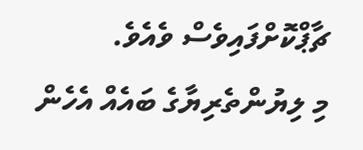ޗާޕްކޮށްފައިވެސް ވެއެވެ.
މި ލިޔުންތެރިޔާގެ ބައެއް އެހެން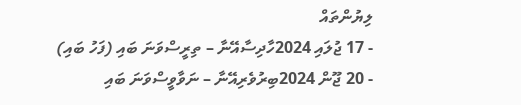ލިޔުންތައް
- 17 ޖުލައި 2024ހާދިސާއޭނާ – ތިރީސްވަނަ ބައި (ފަހު ބައި)
- 20 ޖޫން 2024ބިރުވެރިއޭނާ – ނަވާވީސްވަނަ ބައި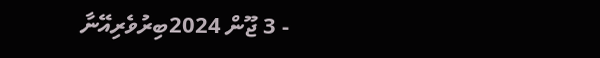- 3 ޖޫން 2024ބިރުވެރިއޭނާ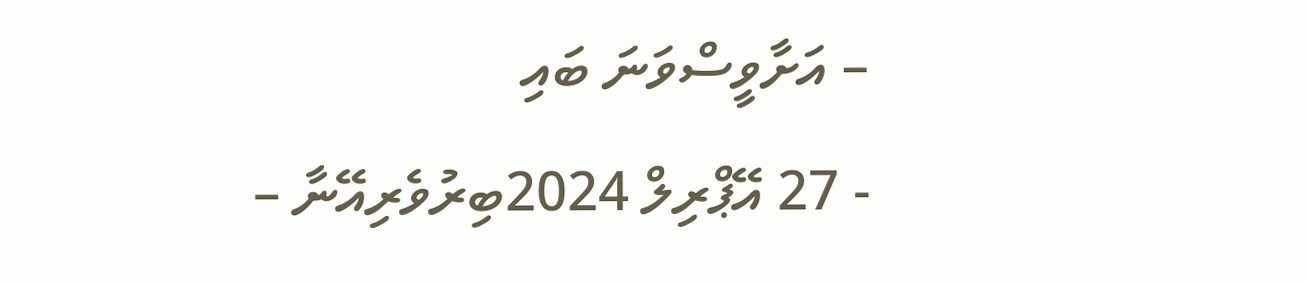– އަށާވީސްވަނަ ބައި
- 27 އޭޕްރިލް 2024ބިރުވެރިއޭނާ –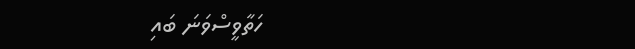ހަތާވީސްވަނަ ބައި